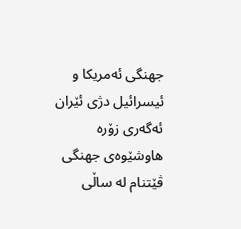جهنگی ئەمریکا و ئیسرائیل دژی ئێران ئەگەری زۆرە هاوشێوەی جهنگی ڤێتنام لە ساڵی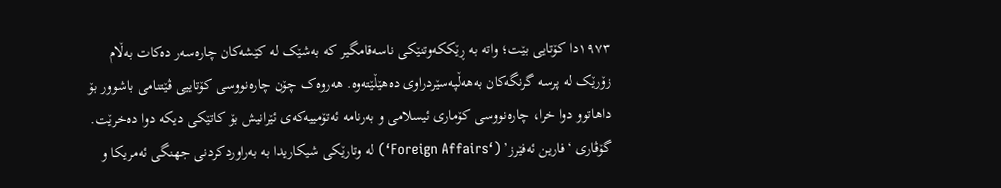١٩٧٣دا کۆتایی بێت؛ واتە بە ڕێککەوتنێکی ناسەقامگیر کە بەشێک لە کێشەکان چارەسەر دەکات بەڵام زۆرێک لە پرسە گرنگەکان بەهەڵپەسێردراوی دەهێڵێتەوە. هەروەک چۆن چارەنووسی کۆتاییی ڤێتنامی باشوور بۆ داهاتوو دوا خرا، چارەنووسی کۆماری ئیسلامی و بەرنامە ئەتۆمییەکەی ئێرانیش بۆ کاتێکی دیکە دوا دەخرێت.
گۆڤاری ‘فارین ئەفێرز’ (‘Foreign Affairs‘) لە وتارێکی شیکاریدا بە بەراوردکردنی جهنگی ئەمریکا و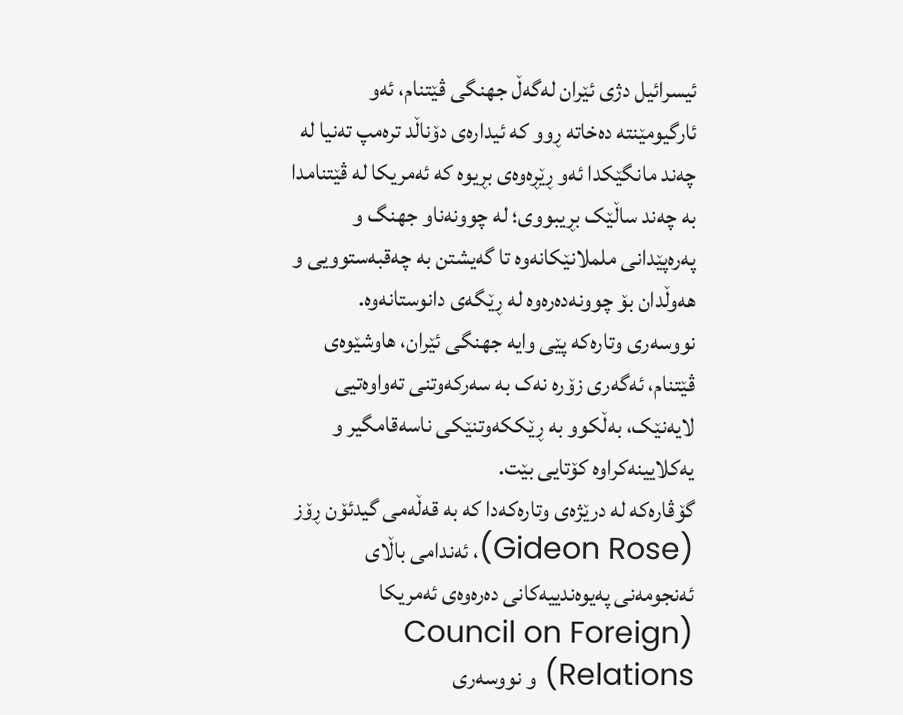ئیسرائیل دژی ئێران لەگەڵ جهنگی ڤێتنام، ئەو ئارگیومێنتە دەخاتە ڕوو کە ئیدارەی دۆناڵد ترەمپ تەنیا لە چەند مانگێکدا ئەو ڕێڕەوەی بڕیوە کە ئەمریکا لە ڤێتنامدا بە چەند ساڵێک بڕیبووی؛ لە چوونەناو جهنگ و پەرەپێدانی ململانێکانەوە تا گەیشتن بە چەقبەستوویی و هەوڵدان بۆ چوونەدەرەوە لە ڕێگەی دانوستانەوە. نووسەری وتارەکە پێی وایە جهنگی ئێران، هاوشێوەی ڤێتنام، ئەگەری زۆرە نەک بە سەرکەوتنی تەواوەتیی لایەنێک، بەڵکوو بە ڕێککەوتنێکی ناسەقامگیر و یەکلایینەکراوە کۆتایی بێت.
گۆڤارەکە لە درێژەی وتارەکەدا کە بە قەڵەمی گیدئۆن ڕۆز (Gideon Rose)، ئەندامی باڵای ئەنجومەنی پەیوەندییەکانی دەرەوەی ئەمریکا (Council on Foreign Relations) و نووسەری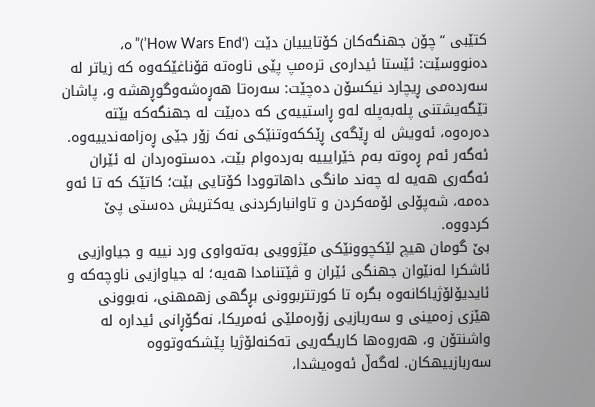كتێبی “چۆن جهنگەکان کۆتایییان دێت (‘How Wars End’)”ە، دەنووسێت: ئێستا ئیدارەی ترەمپ پێی ناوەتە قۆناغێکەوە کە زیاتر لە سەردەمی ڕیچارد نیکسۆن دەچێت: سەرەتا هەڕەشەوگوڕهشه و، پاشان تێگەیشتنی پلەبەپلە لەو ڕاستییەی کە دەبێت لە جهنگەکە بێتە دەرەوە، ئەویش لە ڕێگەی ڕێککەوتنێکی نەک زۆر جێی ڕەزامەندییەوە. ئەگەر ئەم ڕەوتە بەم خێرایییە بەردەوام بێت، دەستوەردان لە ئێران ئەگەری هەیە لە چەند مانگی داهاتوودا کۆتایی بێت؛ کاتێک کە تا ئەو دەمە، شەپۆلی لۆمەکردن و تاوانبارکردنی یەکتریش دەستی پێ کردووە.
بێ گومان هیچ لێکچوونێکی مێژوویی بەتەواوی ورد نییە و جیاوازیی ئاشکرا لەنێوان جهنگی ئێران و ڤێتنامدا هەیە؛ لە جیاوازیی ناوچەکە و ئایدیۆلۆژیاکانەوە بگرە تا کورتتربوونی بڕگهی زهمهنی، نەبوونی هێزی زەمینی و سەربازیی زۆرەملێی ئەمریکا، نەگۆڕانی ئیدارە لە واشنتۆن و، هەروەها کاریگەریی تەکنەلۆژیا پێشکەوتووە سەربازییهكان. لەگەڵ ئەوەیشدا،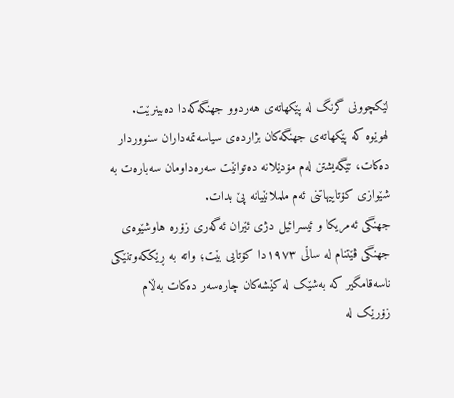لێکچوونی گرنگ لە پێکهاتەی هەردوو جهنگەکەدا دەبینرێت. لهوێوه كه پێکهاتەی جهنگەکان بژاردەی سیاسەتمەداران سنووردار دەکات، تێگەیشتن لەم مۆدێلانە دەتوانێت سەرەداومان سەبارەت بە شێوازی کۆتاییهاتنی ئەم ململانێیانە پێ بدات.
جهنگی ئەمریکا و ئیسرائیل دژی ئێران ئەگەری زۆرە هاوشێوەی جهنگی ڤێتنام لە ساڵی ١٩٧٣دا کۆتایی بێت؛ واتە بە ڕێککەوتنێکی ناسەقامگیر کە بەشێک لە کێشەکان چارەسەر دەکات بەڵام زۆرێک لە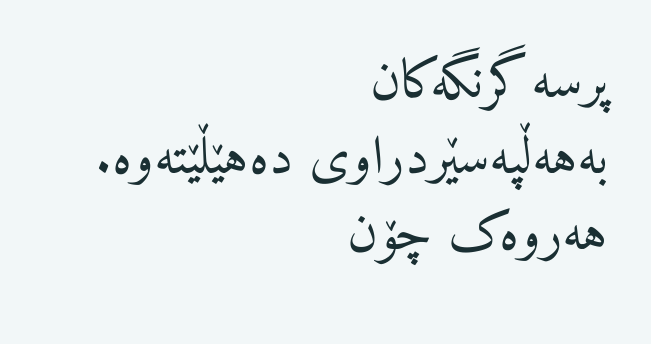پرسە گرنگەکان بەهەڵپەسێردراوی دەهێڵێتەوە. هەروەک چۆن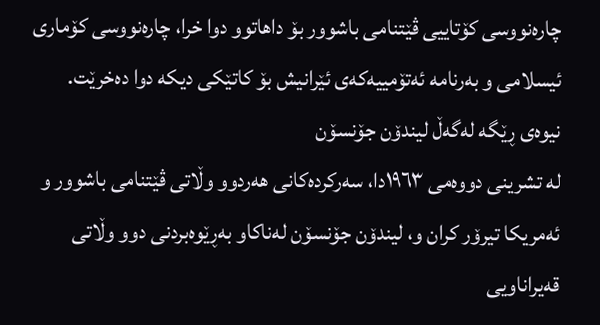چارەنووسی کۆتاییی ڤێتنامی باشوور بۆ داهاتوو دوا خرا، چارەنووسی کۆماری ئیسلامی و بەرنامە ئەتۆمییەکەی ئێرانیش بۆ کاتێکی دیکە دوا دەخرێت.
نیوەی ڕێگه لەگەڵ لیندۆن جۆنسۆن
لە تشرینی دووەمی ١٩٦٣دا، سەرکردەکانی هەردوو وڵاتی ڤێتنامی باشوور و ئەمریکا تیرۆر کران و، لیندۆن جۆنسۆن لەناکاو بەڕێوەبردنی دوو وڵاتی قەیراناویی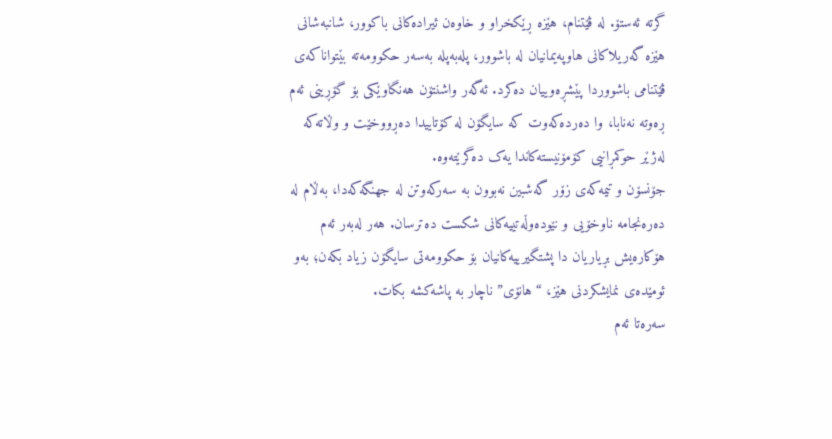گرتە ئەستۆ. لە ڤێتنام، هێزە ڕێکخراو و خاوەن ئیرادەکانی باکوور، شانبەشانی هێزە گەریلاکانی هاوپەیمانیان لە باشوور، پلەبەپلە بەسەر حکوومەتە بێتواناکەی ڤێتنامی باشووردا پێشڕەوییان دەکرد. ئەگەر واشنتۆن هەنگاوێکی بۆ گۆڕینی ئەم ڕەوتە نەنابا، وا دەردەکەوت کە سایگۆن لە کۆتاییدا دەڕووخێت و وڵاتەکە لەژێر حوکمڕانیی کۆمۆنیستەکاندا یەک دەگرێتەوە.
جۆنسۆن و تیمەکەی زۆر گەشبین نەبوون بە سەرکەوتن لە جهنگەکەدا، بەڵام لە دەرەنجامە ناوخۆیی و نێودەوڵەتییەکانی شکست دەترسان. هەر لەبەر ئەم هۆکارەیش بڕیاریان دا پشتگیرییەکانیان بۆ حکوومەتی سایگۆن زیاد بکەن؛ بەو ئومێدەی نمایشکردنی هێز، “هانۆی” ناچار بە پاشەکشە بکات.
سەرەتا ئەم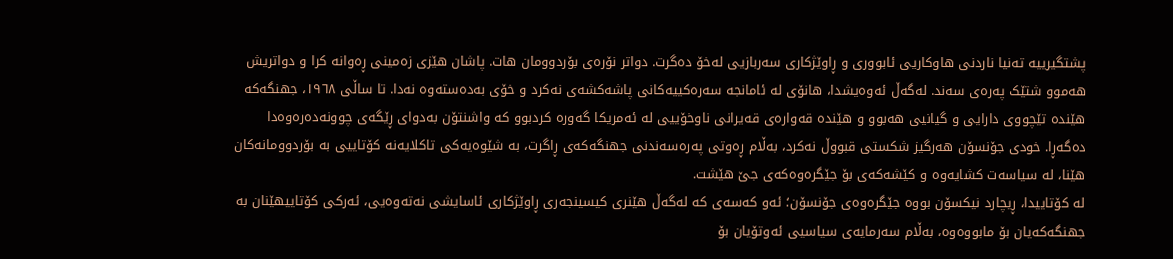پشتگیرییە تەنیا ناردنی هاوکاریی ئابووری و ڕاوێژکاری سەربازیی لەخۆ دەگرت. دواتر نۆرەی بۆردوومان هات. پاشان هێزی زەمینی ڕەوانە کرا و دواتریش هەموو شتێک پەرەی سەند. لەگەڵ ئەوەیشدا، هانۆی لە ئامانجە سەرەکییەکانی پاشەکشەی نەکرد و خۆی بەدەستەوە نەدا. تا ساڵی ١٩٦٨، جهنگەکە هێندە تێچووی دارایی و گیانیی هەبوو و هێندە قەوارەی قەیرانی ناوخۆییی لە ئەمریکا گەورە کردبوو کە واشنتۆن بەدوای ڕێگەی چوونەدەرەوەدا دەگەڕا. خودی جۆنسۆن هەرگیز شکستی قبووڵ نەکرد، بەڵام ڕەوتی پەرەسەندنی جهنگەکەی ڕاگرت، بە شێوەیەکی تاکلایەنە کۆتاییی بە بۆردوومانەکان هێنا، لە سیاسەت کشایەوە و کێشەکەی بۆ جێگرەوەکەی جێ هێشت.
لە کۆتاییدا، ڕیچارد نیکسۆن بووە جێگرەوەی جۆنسۆن؛ ئەو کەسەی کە لەگەڵ هێنری کیسینجەری ڕاوێژکاری ئاسایشی نەتەوەیی، ئەرکی کۆتاییهێنان بە جهنگەکەیان بۆ مابووەوە، بەڵام سەرمایەی سیاسیی ئەوتۆیان بۆ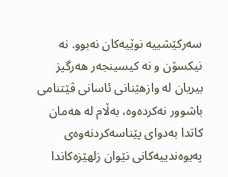سەرکێشییە نوێیەکان نەبوو. نە نیکسۆن و نە کیسینجەر هەرگیز بیریان لە وازهێنانی ئاسانی ڤێتنامی باشوور نەکردەوە، بەڵام لە هەمان کاتدا بەدوای پێناسەکردنەوەی پەیوەندییەکانی نێوان زلهێزەکاندا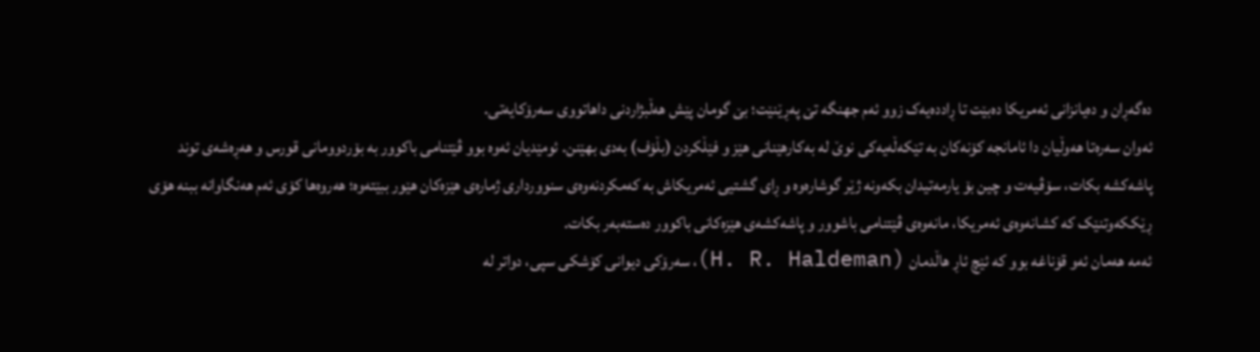دەگەڕان و دەیانزانی ئەمریکا دەبێت تا ڕاددەیەک زوو ئەم جهنگە تێ پەڕێنێت؛ بێ گومان پێش هەڵبژاردنی داهاتووی سەرۆکایەتی.
ئەوان سەرەتا هەوڵیان دا ئامانجە کۆنەکان بە تێکەڵەیەکی نوێ لە بەکارهێنانی هێز و فێڵکردن (بڵۆف) بەدی بهێنن. ئومێدیان ئەوە بوو ڤێتنامی باکوور بە بۆردوومانی قورس و هەڕەشەی توند پاشەکشە بکات، سۆڤیەت و چین بۆ یارمەتیدان بکەونە ژێر گوشارەوە و ڕای گشتیی ئەمریکاش بە کەمکردنەوەی سنوورداری ژمارەی هێزەکان هێور ببێتەوە؛ هەروەها کۆی ئەم هەنگاوانە ببنە هۆی ڕێککەوتنێک کە کشانەوەی ئەمریکا، مانەوەی ڤێتنامی باشوور و پاشەکشەی هێزەکانی باکوور دەستەبەر بکات.
ئەمە هەمان ئەو قۆناغە بوو کە ئێچ ئاڕ هاڵدمان (H. R. Haldeman)، سەرۆکی دیوانی کۆشکی سپی، دواتر لە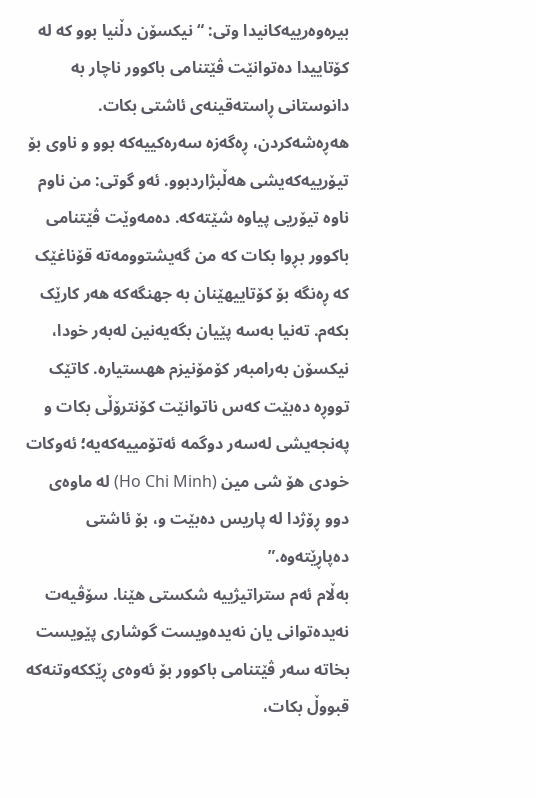بیرەوەرییەکانیدا وتی: “نیکسۆن دڵنیا بوو کە لە کۆتاییدا دەتوانێت ڤێتنامی باکوور ناچار بە دانوستانی ڕاستەقینەی ئاشتی بکات. هەڕەشەکردن، ڕەگەزە سەرەکییەکە بوو و ناوی بۆ تیۆرییەکەیشی هەڵبژاردبوو. ئەو گوتی: من ناوم ناوە تیۆریی پیاوە شێتەکە. دەمەوێت ڤێتنامی باکوور بڕوا بکات کە من گەیشتوومەتە قۆناغێک کە ڕەنگە بۆ کۆتاییهێنان بە جهنگەکە هەر کارێک بکەم. تەنیا بەسە پێیان بگەیەنین لەبەر خودا، نیکسۆن بەرامبەر کۆمۆنیزم ههستیاره. کاتێک تووڕە دەبێت کەس ناتوانێت کۆنترۆڵی بکات و پەنجەیشی لەسەر دوگمە ئەتۆمییەکەیە؛ ئەوکات خودی هۆ شی مین (Ho Chi Minh) لە ماوەی دوو ڕۆژدا لە پاریس دەبێت و، بۆ ئاشتی دەپاڕێتەوە.”
بەڵام ئەم ستراتیژییە شکستی هێنا. سۆڤیەت نەیدەتوانی یان نەیدەویست گوشاری پێویست بخاتە سەر ڤێتنامی باکوور بۆ ئەوەی ڕێککەوتنەکە قبووڵ بکات،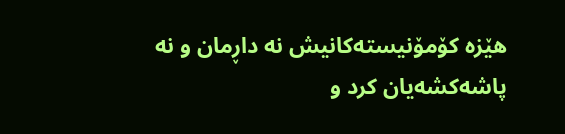هێزە کۆمۆنیستەکانیش نە داڕمان و نە پاشەکشەیان کرد و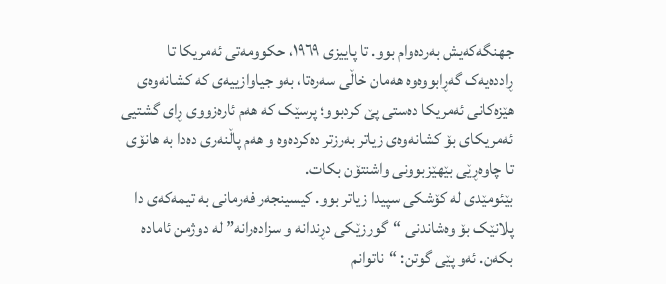جهنگەکەیش بەردەوام بوو. تا پاییزی ١٩٦٩، حکوومەتی ئەمریکا تا ڕاددەیەک گەڕابووەوە هەمان خاڵی سەرەتا، بەو جیاوازییەی کە کشانەوەی هێزەکانی ئەمریکا دەستی پێ کردبوو؛ پرسێک کە هەم ئارەزووی ڕای گشتیی ئەمریکای بۆ کشانەوەی زیاتر بەرزتر دەکردەوە و هەم پاڵنەری دەدا بە هانۆی تا چاوەڕێی بێهێزبوونی واشنتۆن بکات.
بێئومێدی لە کۆشکی سپیدا زیاتر بوو. کیسینجەر فەرمانی بە تیمەکەی دا پلانێک بۆ وەشاندنی “گورزێکی دڕندانە و سزادەرانە” لە دوژمن ئامادە بکەن. ئەو پێی گوتن: “ناتوانم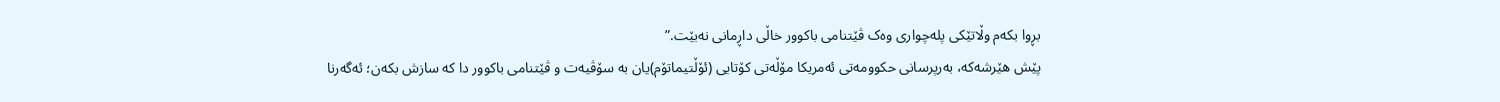بڕوا بکەم وڵاتێکی پلەچواری وەک ڤێتنامی باکوور خاڵی داڕمانی نەبێت.”
پێش هێرشەکە، بەرپرسانی حکوومەتی ئەمریکا مۆڵەتی کۆتایی (ئۆڵتیماتۆم)یان بە سۆڤیەت و ڤێتنامی باکوور دا کە سازش بکەن؛ ئەگەرنا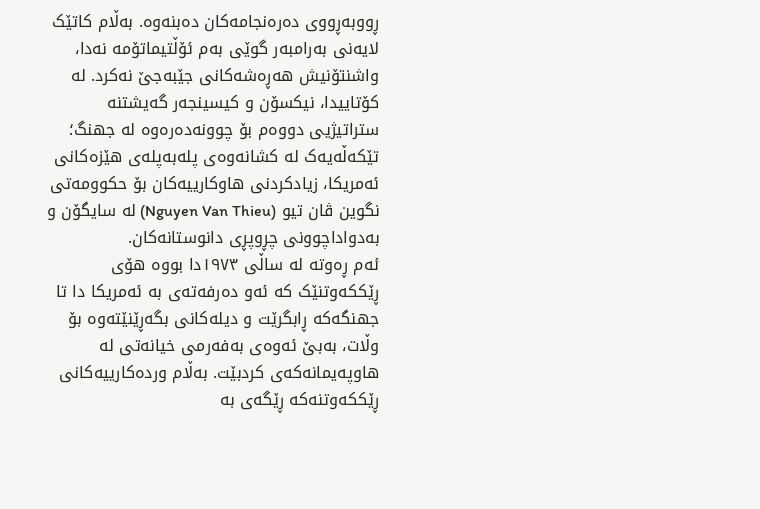ڕووبەڕووی دەرەنجامەکان دەبنەوە. بەڵام کاتێک لایەنی بەرامبەر گوێی بەم ئۆڵتیماتۆمە نەدا، واشنتۆنیش هەڕەشەکانی جێبەجێ نەکرد. لە کۆتاییدا، نیکسۆن و کیسینجەر گەیشتنە ستراتیژیی دووەم بۆ چوونەدەرەوە لە جهنگ؛ تێکەڵەیەک لە کشانەوەی پلەبەپلەی هێزەکانی ئەمریکا، زیادکردنی هاوکارییەکان بۆ حکوومەتی نگوین ڤان تیو (Nguyen Van Thieu) لە سایگۆن و بەدواداچوونی چڕوپڕی دانوستانەکان.
ئەم ڕەوتە لە ساڵی ١٩٧٣دا بووە هۆی ڕێککەوتنێک کە ئەو دەرفەتەی بە ئەمریکا دا تا جهنگەکە ڕابگرێت و دیلەکانی بگەڕێنێتەوە بۆ وڵات، بەبێ ئەوەی بەفەرمی خیانەتی لە هاوپەیمانەکەی کردبێت. بەڵام وردەکارییەکانی ڕێککەوتنەکە ڕێگەی بە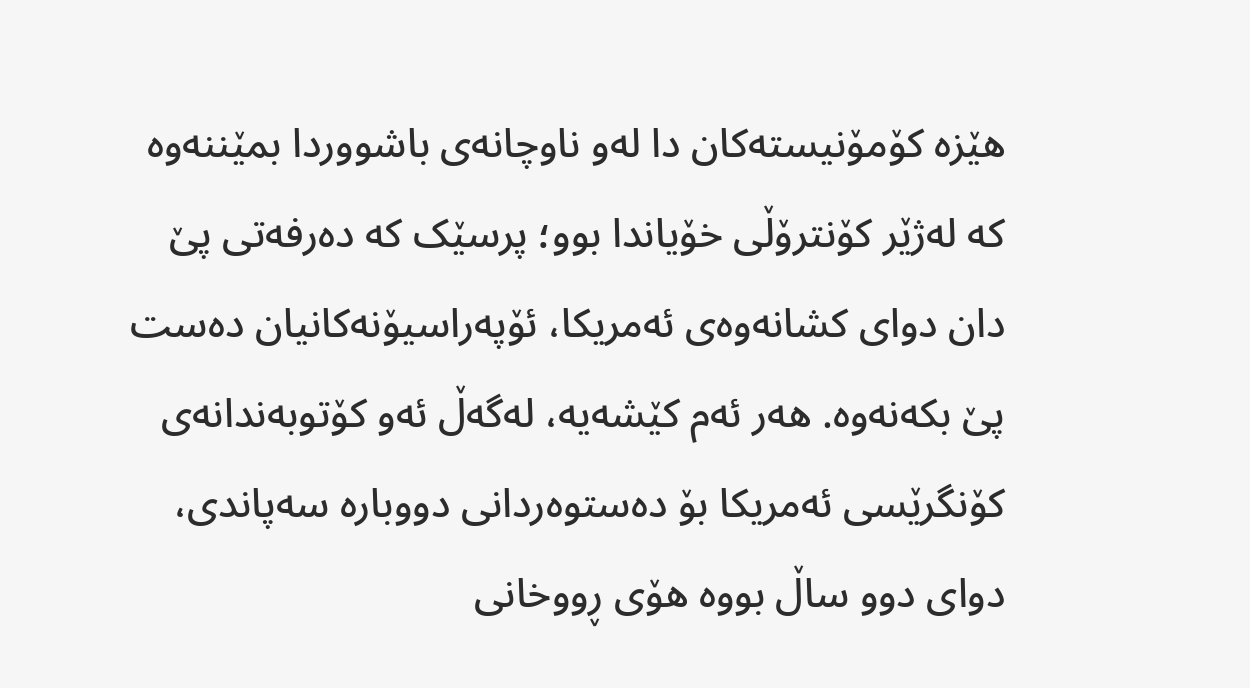هێزە کۆمۆنیستەکان دا لەو ناوچانەی باشووردا بمێننەوە کە لەژێر کۆنترۆڵی خۆیاندا بوو؛ پرسێک کە دەرفەتی پێ دان دوای کشانەوەی ئەمریکا، ئۆپەراسیۆنەکانیان دەست پێ بکەنەوە. هەر ئەم کێشەیە، لەگەڵ ئەو کۆتوبەندانەی کۆنگرێسی ئەمریکا بۆ دەستوەردانی دووبارە سەپاندی، دوای دوو ساڵ بووە هۆی ڕووخانی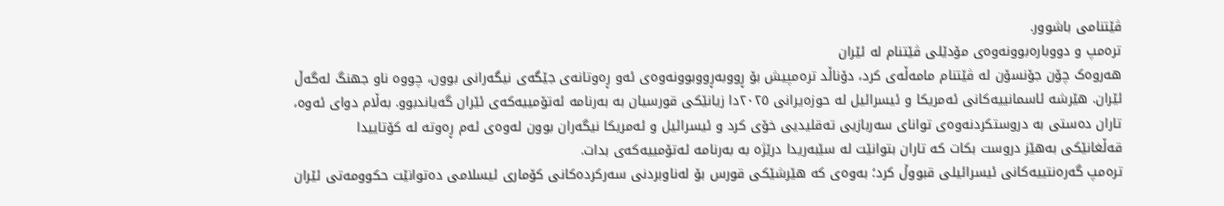ڤێتنامی باشوور.
ترەمپ و دووبارەبوونەوەی مۆدێلی ڤێتنام لە ئێران
هەروەک چۆن جۆنسۆن لە ڤێتنام مامەڵەی کرد، دۆناڵد ترەمپیش بۆ ڕووبەڕووبوونەوەی ئەو ڕەوتانەی جێگەی نیگەرانی بوون، چووە ناو جهنگ لەگەڵ ئێران. هێرشە ئاسمانییەکانی ئەمریکا و ئیسرائیل لە حوزەیرانی ٢٠٢٥دا زیانێکی قورسیان بە بەرنامە ئەتۆمییەکەی ئێران گەیاندبوو. بەڵام دوای ئەوە، تاران دەستی بە دروستکردنەوەی توانای سەربازیی تەقلیدیی خۆی کرد و ئیسرائیل و ئەمریکا نیگەران بوون لەوەی ئەم ڕەوتە لە کۆتاییدا قەڵغانێکی بەهێز دروست بکات کە تاران بتوانێت لە سێبەریدا درێژە بە بەرنامە ئەتۆمییەکەی بدات.
ترەمپ گەرەنتییەکانی ئیسرائیلی قبووڵ کرد؛ بەوەی کە هێرشێکی قورس بۆ لەناوبردنی سەرکردەکانی کۆماری ئیسلامی دەتوانێت حکوومەتی ئێران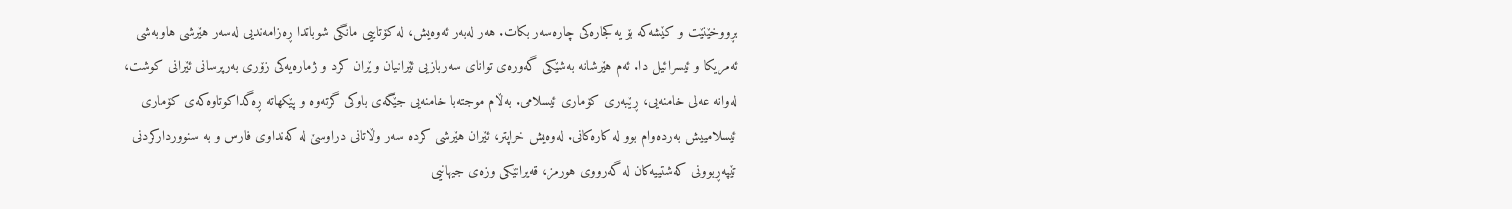بڕووخێنێت و کێشەکە بۆ یەکجارەکی چارەسەر بکات. هەر لەبەر ئەوەیش، لە کۆتاییی مانگی شوباتدا ڕەزامەندیی لەسەر هێرشی هاوبەشی ئەمریکا و ئیسرائیل دا. ئەم هێرشانە بەشێکی گەورەی توانای سەربازیی ئێرانیان وێران کرد و ژمارەیەکی زۆری بەرپرسانی ئێرانی کوشت، لەوانە عەلی خامنەیی، ڕێبەری کۆماری ئیسلامی. بەڵام موجتەبا خامنەیی جێگەی باوکی گرتەوە و پێکهاتە ڕەگداکوتاوەکەی کۆماری ئیسلامییش بەردەوام بوو لە کارەکانی. لەوەیش خراپتر، ئێران هێرشی کردە سەر وڵاتانی دراوسێ لە کەنداوی فارس و بە سنووردارکردنی تێپەڕبوونی کەشتییەکان لە گەرووی هورمز، قەیرانێکی وزەی جیهانیی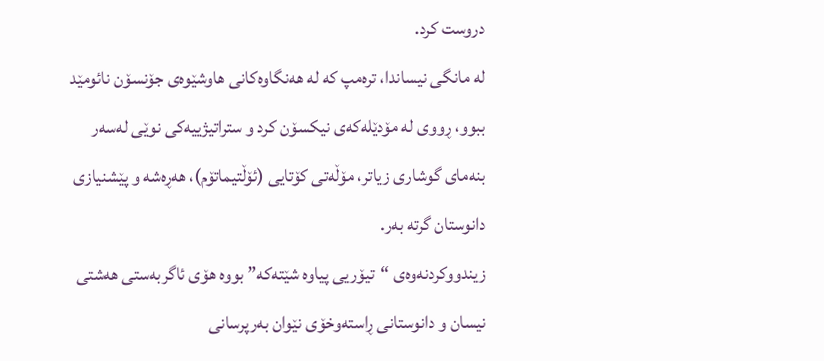دروست کرد.
لە مانگی نیساندا، ترەمپ کە لە هەنگاوەکانی هاوشێوەی جۆنسۆن نائومێد ببوو، ڕووی لە مۆدێلەکەی نیکسۆن کرد و ستراتیژییەکی نوێی لەسەر بنەمای گوشاری زیاتر، مۆڵەتی کۆتایی (ئۆڵتیماتۆم)، هەڕەشە و پێشنیازی دانوستان گرتە بەر.
زیندووکردنەوەی “تیۆریی پیاوە شێتەکە” بووە هۆی ئاگربەستی هەشتی نیسان و دانوستانی ڕاستەوخۆی نێوان بەرپرسانی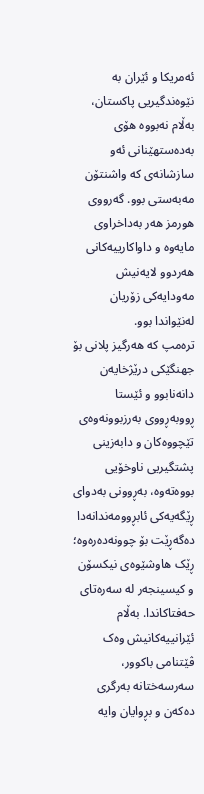ئەمریکا و ئێران بە نێوەندگیریی پاکستان، بەڵام نەبووە هۆی بەدەستهێنانی ئەو سازشانەی کە واشنتۆن مەبەستی بوو. گەرووی هورمز هەر بەداخراوی مایەوە و داواکارییەکانی هەردوو لایەنیش مەودایەکی زۆریان لەنێواندا بوو.
ترەمپ کە هەرگیز پلانی بۆ جهنگێکی درێژخایەن دانەنابوو و ئێستا ڕووبەڕووی بەرزبوونەوەی تێچووەکان و دابەزینی پشتگیریی ناوخۆیی بووەتەوە، بەڕوونی بەدوای ڕێگەیەکی ئابڕوومەندانەدا دەگەڕێت بۆ چوونەدەرەوە؛ ڕێک هاوشێوەی نیکسۆن و کیسینجەر لە سەرەتای حەفتاکاندا. بەڵام ئێرانییەکانیش وەک ڤێتنامی باکوور، سەرسەختانە بەرگری دەکەن و بڕوایان وایە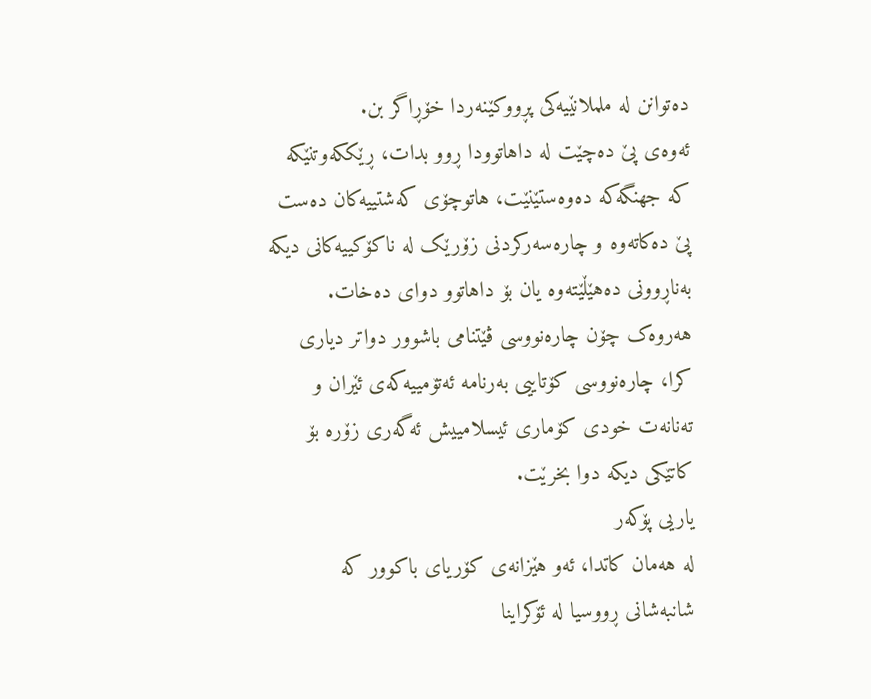دەتوانن لە ململانێیەکی پڕووکێنەردا خۆڕاگر بن.
ئەوەی پێ دەچێت لە داهاتوودا ڕوو بدات، ڕێککەوتنێکە کە جهنگەکە دەوەستێنێت، هاتوچۆی کەشتییەکان دەست پێ دەکاتەوە و چارەسەرکردنی زۆرێک لە ناکۆکییەکانی دیکە بەناڕوونی دەهێڵێتەوە یان بۆ داهاتوو دوای دەخات. هەروەک چۆن چارەنووسی ڤێتنامی باشوور دواتر دیاری کرا، چارەنووسی کۆتاییی بەرنامە ئەتۆمییەکەی ئێران و تەنانەت خودی کۆماری ئیسلامییش ئەگەری زۆرە بۆ کاتێکی دیکە دوا بخرێت.
یاریی پۆکەر
لە هەمان کاتدا، ئەو هێزانەی کۆریای باکوور کە شانبەشانی ڕووسیا لە ئۆکراینا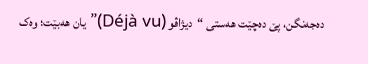دەجەنگن، پێ دەچێت هەستی “دیژاڤو (Déjà vu)”یان هەبێت؛ وەک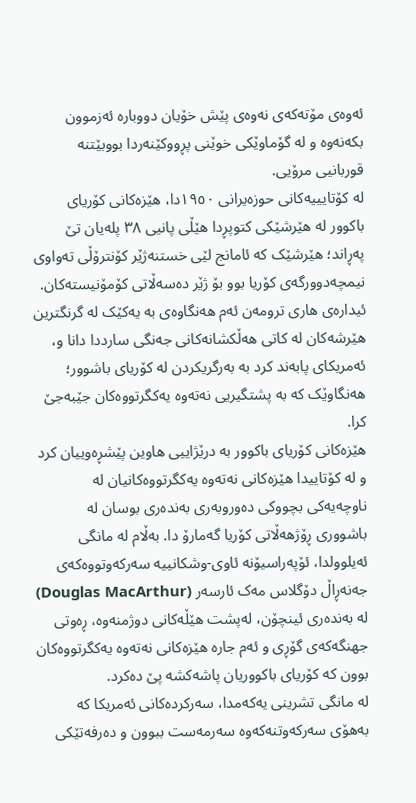ئەوەی مۆتەکەی نەوەی پێش خۆیان دووبارە ئەزموون بکەنەوە و لە گۆماوێکی خوێنی پڕووکێنەردا بووبێتنە قوربانیی مرۆیی.
لە کۆتایییەکانی حوزەیرانی ١٩٥٠دا، هێزەکانی کۆریای باکوور لە هێرشێکی کتوپڕدا هێڵی پانیی ٣٨ پلەیان تێ پەڕاند؛ هێرشێک کە ئامانج لێی خستنەژێر کۆنترۆڵی تەواوی نیمچەدوورگەی کۆریا بوو بۆ ژێر دەسەڵاتی کۆمۆنیستەکان. ئیدارەی هاری ترومەن ئەم هەنگاوەی بە یەکێک لە گرنگترین هێرشەکان لە کاتی هەڵکشانەکانی جەنگی سارددا دانا و، ئەمریکای پابەند کرد بە بەرگریکردن لە کۆریای باشوور؛ هەنگاوێک کە بە پشتگیریی نەتەوە یەکگرتووەکان جێبەجێ کرا.
هێزەکانی کۆریای باکوور بە درێژاییی هاوین پێشڕەوییان کرد و لە کۆتاییدا هێزەکانی نەتەوە یەکگرتووەکانیان لە ناوچەیەکی بچووکی دەوروبەری بەندەری بوسان لە باشووری ڕۆژهەڵاتی کۆریا گەمارۆ دا. بەڵام لە مانگی ئەیلوولدا، ئۆپەراسیۆنە ئاوی-وشکانییە سەرکەوتووەکەی جەنەڕاڵ دۆگلاس مەک ئارسەر (Douglas MacArthur) لە بەندەری ئینچۆن، لەپشت هێڵەکانی دوژمنەوە، ڕەوتی جهنگەکەی گۆڕی و ئەم جارە هێزەکانی نەتەوە یەکگرتووەکان بوون کە کۆریای باکووریان پاشەکشە پێ دەکرد.
لە مانگی تشرینی یەکەمدا، سەرکردەکانی ئەمریکا کە بەهۆی سەرکەوتنەکەوە سەرمەست ببوون و دەرفەتێکی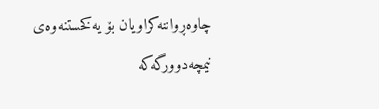چاوەڕواننەکراویان بۆ یەکخستنەوەی نیمچەدوورگەکە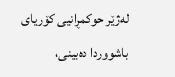لەژێر حوکمڕانیی کۆریای باشووردا دەبینی،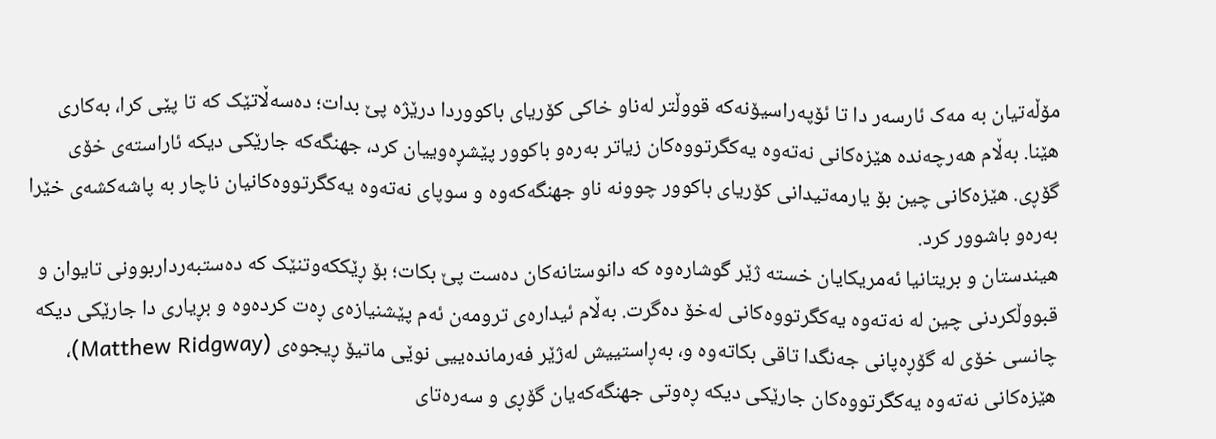مۆڵەتیان بە مەک ئارسەر دا تا ئۆپەراسیۆنەکە قووڵتر لەناو خاکی کۆریای باکووردا درێژە پێ بدات؛ دەسەڵاتێک کە تا پێی كرا، بەکاری هێنا. بەڵام هەرچەندە هێزەکانی نەتەوە یەکگرتووەکان زیاتر بەرەو باکوور پێشڕەوییان کرد، جهنگەکە جارێکی دیکە ئاراستەی خۆی گۆڕی. هێزەکانی چین بۆ یارمەتیدانی کۆریای باکوور چوونە ناو جهنگەکەوە و سوپای نەتەوە یەکگرتووەکانیان ناچار بە پاشەکشەی خێرا بەرەو باشوور کرد.
هیندستان و بریتانیا ئەمریکایان خستە ژێر گوشارەوە کە دانوستانەکان دەست پێ بکات؛ بۆ ڕێککەوتنێک کە دەستبەرداربوونی تایوان و قبووڵکردنی چین لە نەتەوە یەکگرتووەکانی لەخۆ دەگرت. بەڵام ئیدارەی ترومەن ئەم پێشنیازەی ڕەت کردەوە و بڕیاری دا جارێکی دیکە چانسی خۆی لە گۆڕەپانی جەنگدا تاقی بکاتەوە و، بەڕاستییش لەژێر فەرماندەییی نوێی ماتیۆ ڕیجوەی (Matthew Ridgway)، هێزەکانی نەتەوە یەکگرتووەکان جارێکی دیکە ڕەوتی جهنگەکەیان گۆڕی و سەرەتای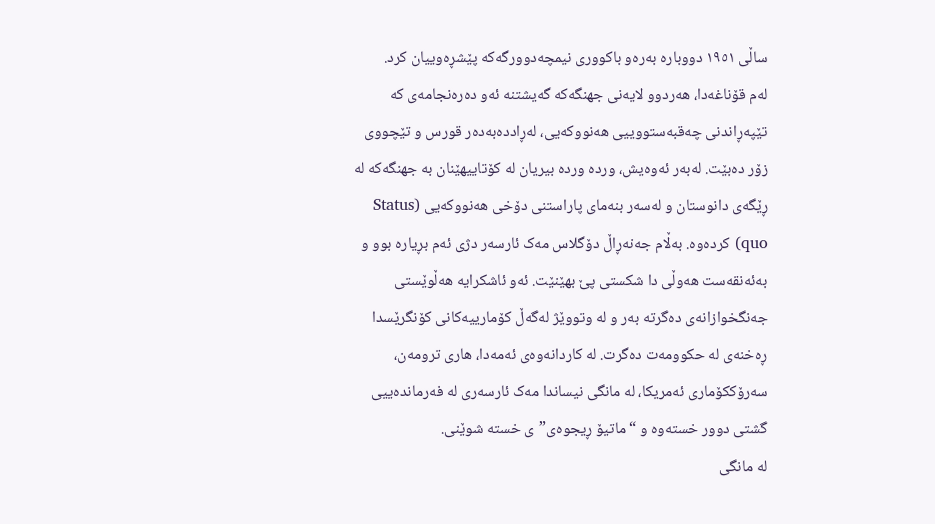ساڵی ١٩٥١ دووبارە بەرەو باکووری نیمچەدوورگەکە پێشڕەوییان کرد.
لەم قۆناغەدا، هەردوو لایەنی جهنگەکە گەیشتنە ئەو دەرەنجامەی کە تێپەڕاندنی چەقبەستووییی هەنووکەیی، لەڕاددەبەدەر قورس و تێچووی زۆر دەبێت. لەبەر ئەوەیش، وردە وردە بیریان لە کۆتاییهێنان بە جهنگەکە لە ڕێگەی دانوستان و لەسەر بنەمای پاراستنی دۆخی هەنووکەیی (Status quo) کردەوە. بەڵام جەنەڕاڵ دۆگلاس مەک ئارسەر دژی ئەم بڕیارە بوو و بەئەنقەست هەوڵی دا شکستی پێ بهێنێت. ئەو ئاشکرایە هەڵوێستی جەنگخوازانەی دەگرتە بەر و لە وتووێژ لەگەڵ کۆمارییەکانی کۆنگرێسدا ڕەخنەی لە حکوومەت دەگرت. لە کاردانەوەی ئەمەدا، هاری ترومەن، سەرۆککۆماری ئەمریکا، لە مانگی نیساندا مەک ئارسەری لە فەرماندەییی گشتی دوور خستەوە و “ماتیۆ ڕیجوەی”ی خستە شوێنی.
لە مانگی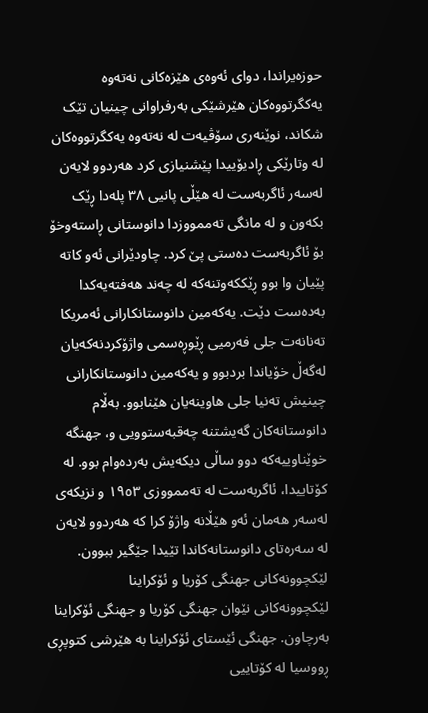حوزەیراندا، دوای ئەوەی هێزەکانی نەتەوە یەکگرتووەکان هێرشێکی بەرفراوانی چینیان تێک شکاند، نوێنەری سۆڤیەت لە نەتەوە یەکگرتووەکان لە وتارێکی ڕادیۆییدا پێشنیازی کرد هەردوو لایەن لەسەر ئاگربەست لە هێڵی پانیی ٣٨ پلەدا ڕێک بکەون و لە مانگی تەممووزدا دانوستانی ڕاستەوخۆ بۆ ئاگربەست دەستی پێ کرد. چاودێرانی ئەو کاتە پێیان وا بوو ڕێککەوتنەکە لە چەند هەفتەیەکدا بەدەست دێت. یەکەمین دانوستانکارانی ئەمریکا تەنانەت جلی فەرمیی ڕێوڕەسمی واژۆکردنەکەیان لەگەڵ خۆیاندا بردبوو و یەکەمین دانوستانکارانی چینیش تەنیا جلی هاوینەیان هێنابوو. بەڵام دانوستانەکان گەیشتنە چەقبەستوویی و، جهنگە خوێناوییەکە دوو ساڵی دیکەیش بەردەوام بوو. لە کۆتاییدا، ئاگربەست لە تەممووزی ١٩٥٣ و نزیکەی لەسەر هەمان ئەو هێڵانە واژۆ کرا کە هەردوو لایەن لە سەرەتای دانوستانەکاندا تێیدا جێگیر ببوون.
لێکچوونەکانی جهنگی کۆریا و ئۆکراینا
لێکچوونەکانی نێوان جهنگی کۆریا و جهنگی ئۆکراینا بەرچاون. جهنگی ئێستای ئۆکراینا بە هێرشی کتوپڕی ڕووسیا لە کۆتاییی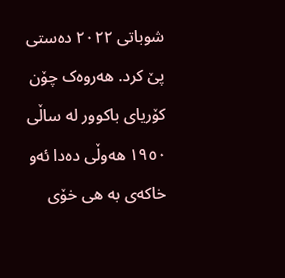شوباتی ٢٠٢٢ دەستی پێ کرد. هەروەک چۆن کۆریای باکوور لە ساڵی ١٩٥٠ هەوڵی دەدا ئەو خاکەی بە هی خۆی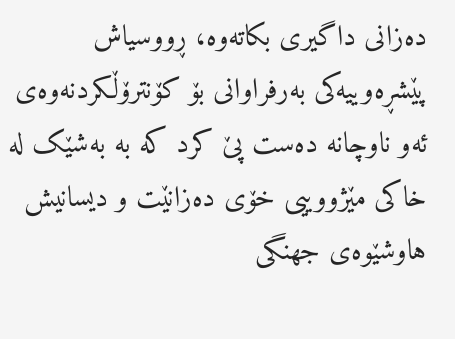دەزانی داگیری بکاتەوە، ڕووسیاش پێشڕەوییەکی بەرفراوانی بۆ کۆنترۆڵکردنەوەی ئەو ناوچانە دەست پێ کرد کە بە بەشێک لە خاکی مێژووییی خۆی دەزانێت و دیسانیش هاوشێوەی جهنگی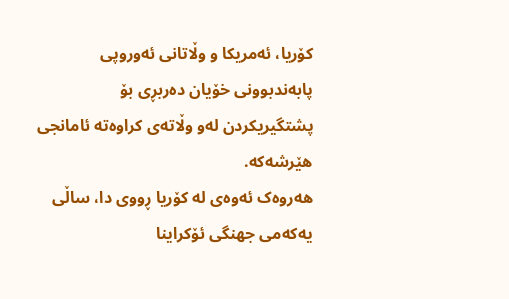کۆریا، ئەمریکا و وڵاتانی ئەوروپی پابەندبوونی خۆیان دەربڕی بۆ پشتگیریکردن لەو وڵاتەی کراوەتە ئامانجی هێرشەکە.
هەروەک ئەوەی لە کۆریا ڕووی دا، ساڵی یەکەمی جهنگی ئۆکراینا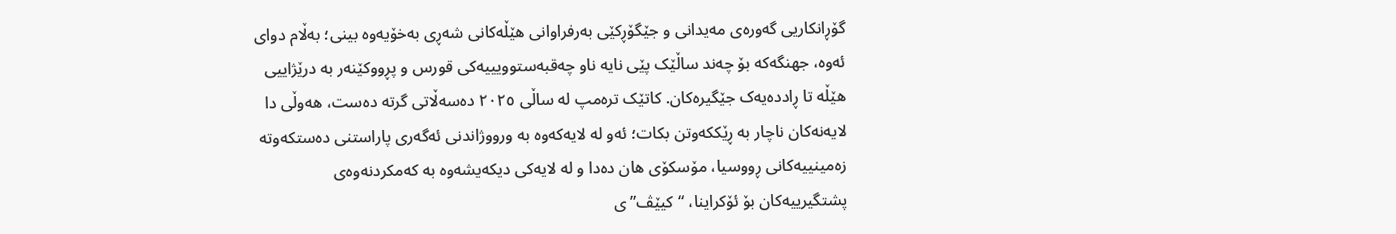گۆڕانکاریی گەورەی مەیدانی و جێگۆڕکێی بەرفراوانی هێڵەکانی شەڕی بەخۆیەوە بینی؛ بەڵام دوای ئەوە، جهنگەکە بۆ چەند ساڵێک پێی نایە ناو چەقبەستوویییەکی قورس و پڕووکێنەر بە درێژاییی هێڵە تا ڕاددەیەک جێگیرەکان. کاتێک ترەمپ لە ساڵی ٢٠٢٥ دەسەڵاتی گرتە دەست، هەوڵی دا لایەنەکان ناچار بە ڕێککەوتن بکات؛ ئەو لە لایەکەوە بە ورووژاندنی ئەگەری پاراستنی دەستکەوتە زەمینییەکانی ڕووسیا، مۆسکۆی هان دەدا و لە لایەکی دیکەیشەوە بە کەمکردنەوەی پشتگیرییەکان بۆ ئۆکراینا، “کیێڤ”ی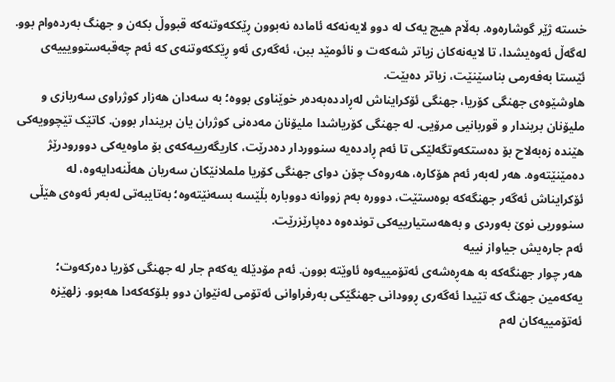خستە ژێر گوشارەوە. بەڵام هیچ یەک لە دوو لایەنەکە ئامادە نەبوون ڕێککەوتنەکە قبووڵ بکەن و جهنگ بەردەوام بوو. لەگەڵ ئەوەیشدا، تا لایەنەکان زیاتر شەکەت و نائومێد ببن، ئەگەری ئەو ڕێککەوتنەی کە ئەم چەقبەستوویییەی ئێستا بەفەرمی بناسێنێت، زیاتر دەبێت.
هاوشێوەی جهنگی کۆریا، جهنگی ئۆکرایناش لەڕاددەبەدەر خوێناوی بووە؛ بە سەدان هەزار کوژراوی سەربازی و ملیۆنان بریندار و قوربانیی مرۆیی. لە جهنگی کۆریاشدا ملیۆنان مەدەنی کوژران یان بریندار بوون. کاتێک تێچوویەکی هێندە زەبەلاح بۆ دەستکەوتگەلێکی تا ئەم ڕاددەیە سنووردار دەدرێت، کاریگەرییەکەی بۆ ماوەیەکی دوورودرێژ دەمێنێتەوە. هەر لەبەر ئەم هۆکارە، هەروەک چۆن دوای جهنگی کۆریا ململانێکان سەریان هەڵنەدایەوە، لە ئۆکرایناش ئەگەر جهنگەکە بوەستێت، دوورە بەم زووانە دووبارە بڵێسە بسەنێتەوە؛ بەتایبەتی لەبەر ئەوەی هێڵی سنووریی نوێ بەوردی و بەهەستیارییەکی توندەوە دەپارێزرێت.
ئەم جارەیش جیاواز نییە
هەر چوار جهنگەکە بە هەڕەشەی ئەتۆمییەوە ئاوێتە بوون. ئەم مۆدێلە یەکەم جار لە جهنگی کۆریا دەرکەوت؛ یەکەمین جهنگ کە تێیدا ئەگەری ڕوودانی جهنگێکی بەرفراوانی ئەتۆمی لەنێوان دوو بلۆکەکەدا هەبوو. زلهێزە ئەتۆمییەکان لەم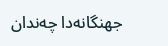جهنگانەدا چەندان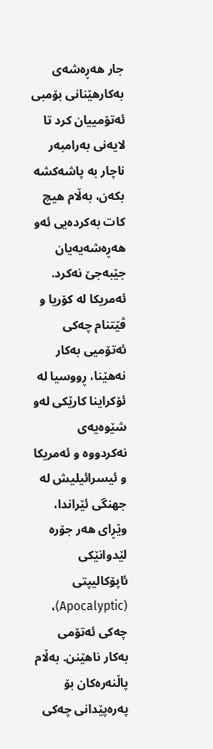جار هەڕەشەی بەکارهێنانی بۆمبی ئەتۆمییان کرد تا لایەنی بەرامبەر ناچار بە پاشەکشە بکەن، بەڵام هیچ کات بەکردەیی ئەو هەڕەشەیەیان جێبەجێ نەکرد.
ئەمریکا لە کۆریا و ڤێتنام چەکی ئەتۆمیی بەکار نەهێنا، ڕووسیا لە ئۆکراینا کارێکی لەو شێوەیەی نەکردووە و ئەمریکا و ئیسرائیلیش لە جهنگی ئێراندا، وێڕای هەر جۆرە لێدوانێکی ئاپۆکالیپتی (Apocalyptic)، چەکی ئەتۆمی بەکار ناهێنن. بەڵام پاڵنەرەکان بۆ پەرەپێدانی چەکی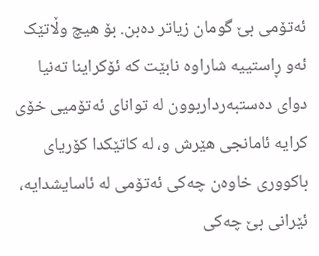ئەتۆمی بێ گومان زیاتر دەبن. بۆ هیچ وڵاتێک ئەو ڕاستییە شاراوە نابێت کە ئۆکراینا تەنیا دوای دەستبەرداربوون لە توانای ئەتۆمیی خۆی کرایە ئامانجی هێرش و، لە کاتێکدا کۆریای باکووری خاوەن چەکی ئەتۆمی لە ئاسایشدایە، ئێرانی بێ چەکی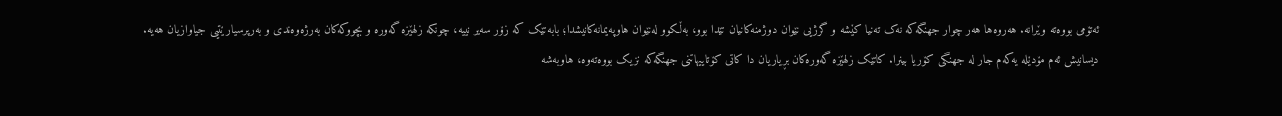ئەتۆمی بووەتە وێرانە. هەروەها هەر چوار جهنگەکە نەک تەنیا کێشە و گرژیی نێوان دوژمنەکانیان تێدا بوو، بەڵکوو لەنێوان هاوپەیمانەکانیشدا؛ بابەتێک کە زۆر سەیر نییە، چونکە زلهێزە گەورە و بچووکەکان بەرژەوەندی و بەرپرسیارێتیی جیاوازیان هەیە.
دیسانیش ئەم مۆدێلە یەکەم جار لە جهنگی کۆریا بینرا. کاتێک زلهێزە گەورەکان بڕیاریان دا کاتی کۆتاییهاتنی جهنگەکە نزیک بووەتەوە، هاوبەشە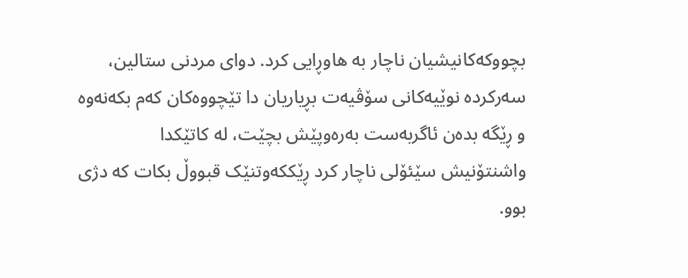بچووکەکانیشیان ناچار بە هاوڕایی کرد. دوای مردنی ستالین، سەرکردە نوێیەکانی سۆڤیەت بڕیاریان دا تێچووەکان کەم بکەنەوە و ڕێگە بدەن ئاگربەست بەرەوپێش بچێت، لە کاتێکدا واشنتۆنیش سێئۆلی ناچار کرد ڕێککەوتنێک قبووڵ بکات کە دژی بوو.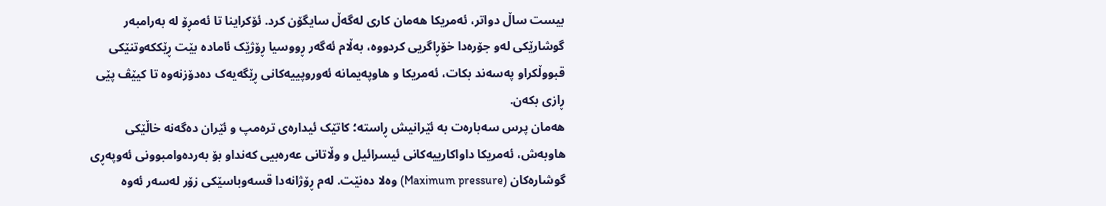بیست ساڵ دواتر، ئەمریکا هەمان کاری لەگەڵ سایگۆن کرد. ئۆکراینا تا ئەمڕۆ لە بەرامبەر گوشارێکی لەو جۆرەدا خۆڕاگریی کردووە، بەڵام ئەگەر ڕووسیا ڕۆژێک ئامادە بێت ڕێککەوتنێکی قبووڵکراو پەسەند بکات، ئەمریکا و هاوپەیمانە ئەوروپییەکانی ڕێگەیەک دەدۆزنەوە تا کیێڤ پێی ڕازی بکەن.
هەمان پرس سەبارەت بە ئێرانیش ڕاستە؛ کاتێک ئیدارەی ترەمپ و ئێران دەگەنە خاڵێکی هاوبەش، ئەمریکا داواکارییەکانی ئیسرائیل و وڵاتانی عەرەبیی کەنداو بۆ بەردەوامبوونی ئەوپەڕی گوشارەکان (Maximum pressure) وەلا دەنێت. لەم ڕۆژانەدا قسەوباسێکی زۆر لەسەر ئەوە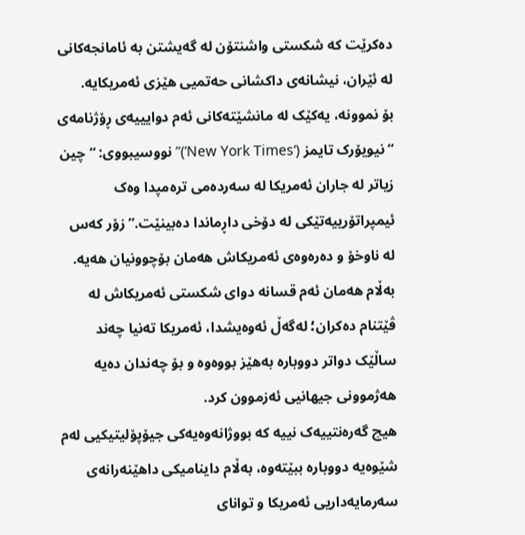دەکرێت کە شکستی واشنتۆن لە گەیشتن بە ئامانجەکانی لە ئێران، نیشانەی داکشانی حەتمیی هێزی ئەمریکایە.
بۆ نموونە، یەکێک لە مانشێتەکانی ئەم دوایییەی ڕۆژنامەی “نیویۆرک تایمز (‘New York Times’)” نووسیبووی: “چین زیاتر لە جاران ئەمریکا لە سەردەمی ترەمپدا وەک ئیمپراتۆرییەتێکی لە دۆخی داڕماندا دەبینێت.” زۆر کەس لە ناوخۆ و دەرەوەی ئەمریکاش هەمان بۆچوونیان هەیە. بەڵام هەمان ئەم قسانە دوای شکستی ئەمریکاش لە ڤێتنام دەکران؛ لەگەڵ ئەوەیشدا، ئەمریکا تەنیا چەند ساڵێک دواتر دووبارە بەهێز بووەوە و بۆ چەندان دەیە هەژموونی جیهانیی ئەزموون کرد.
هیچ گەرەنتییەک نییە کە بووژانەوەیەکی جیۆپۆلیتیکیی لەم شێوەیە دووبارە ببێتەوە، بەڵام داینامیکی داهێنەرانەی سەرمایەداریی ئەمریکا و توانای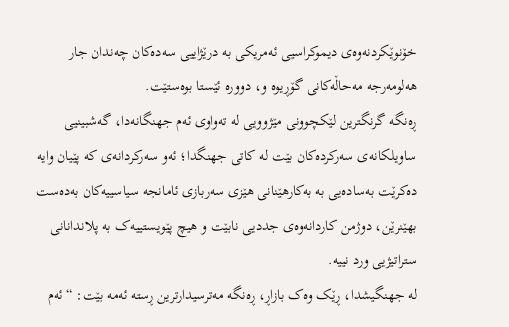خۆنوێکردنەوەی دیموکراسیی ئەمریکی بە درێژاییی سەدەکان چەندان جار هەلومەرجە مەحاڵەکانی گۆڕیوە و، دوورە ئێستا بوەستێت.
ڕەنگە گرنگترین لێکچوونی مێژوویی لە تەواوی ئەم جهنگانەدا، گەشبینیی ساویلکانەی سەرکردەکان بێت لە کاتی جهنگدا؛ ئەو سەرکردانەی کە پێیان وایە دەکرێت بەسادەیی بە بەکارهێنانی هێزی سەربازی ئامانجە سیاسییەکان بەدەست بهێنرێن، دوژمن کاردانەوەی جددیی نابێت و هیچ پێویستییەک بە پلاندانانی ستراتیژیی ورد نییە.
لە جهنگیشدا، ڕێک وەک بازاڕ، ڕەنگە مەترسیدارترین ڕستە ئەمە بێت: “ئەم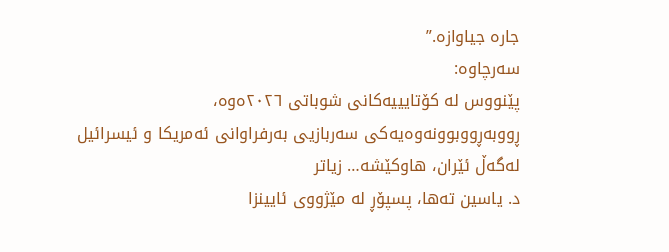جارە جیاوازە.”
سەرچاوە:
پێنووس لە کۆتایییەکانی شوباتی ٢٠٢٦ەوە، ڕووبەڕووبوونەوەیەکی سەربازیی بەرفراوانی ئەمریکا و ئیسرائیل لەگەڵ ئێران، هاوکێشە… زیاتر
د. یاسین تەها، پسپۆڕ لە مێژووی ئایینزا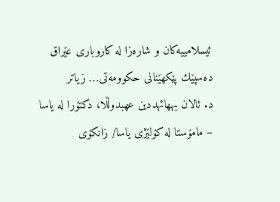ئیسلامییەکان و شارەزا لە کاروباری عێراق دەسپێك پێکهێنانی حکوومەتی… زیاتر
د. ئالان بههائهددین عهبدوڵڵا، دكتۆرا له یاسا – مامۆستا له كۆلێژی یاسا/ زانكۆی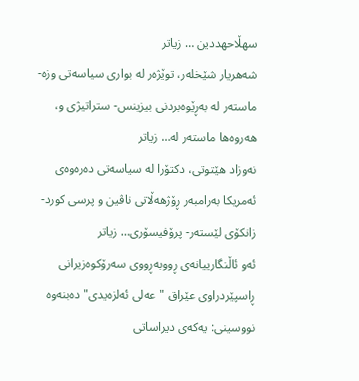سهڵاحهددین … زیاتر
شەهریار شێخلەر، توێژەر لە بواری سیاسەتی وزە- ماستەر لە بەڕێوەبردنی بیزینس- ستراتیژی و، هەروەها ماستەر لە… زیاتر
نەوزاد هێتوتی، دکتۆرا لە سیاسەتی دەرەوەی ئەمریکا بەرامبەر ڕۆژھەڵاتی ناڤین و پرسی كورد-زانكۆی لێستەر- پرۆفیسۆری… زیاتر
ئەو ئاڵنگارییانەی ڕووبەڕووی سەرۆکوەزیرانی ڕاسپێردراوی عێراق "عەلی ئەلزەیدی" دەبنەوە نووسینی: یەکەی دیراساتی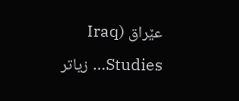عێراق (Iraq Studies… زیاتر